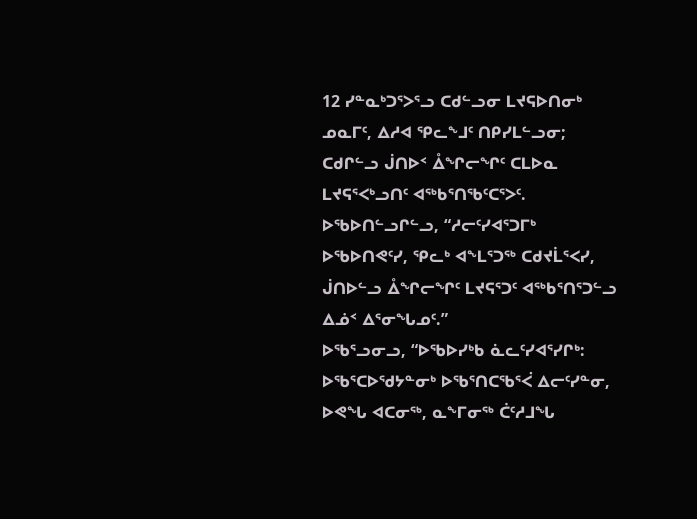12 ᓯᓐᓇᒃᑐᕐᐳᕐᓗ ᑕᑯᓪᓗᓂ ᒪᔪᕋᐅᑎᓂᒃ ᓄᓇᒥᑦ, ᐃᓱᐊ ᕿᓚᖕᒧᑦ ᑎᑭᓯᒪᓪᓗᓂ; ᑕᑯᒋᓪᓗ ᒎᑎᐅᑉ ᐂᖏᓕᖏᑦ ᑕᒪᐅᓇ ᒪᔪᕋᕐᐸᒃᓗᑎᑦ ᐊᖅᑲᕐᑎᖃᑦᑕᕐᐳᑦ.
ᐅᖃᐅᑎᓪᓗᒋᓪᓗ, “ᓱᓕᑦᓯᐊᕐᑐᒥᒃ ᐅᖃᐅᑎᕙᑦᓯ, ᕿᓚᒃ ᐊᖕᒪᕐᑐᖅ ᑕᑯᔪᒫᕐᐸᓯ, ᒎᑎᐅᓪᓗ ᐂᖏᓕᖏᑦ ᒪᔪᕋᕐᑐᑦ ᐊᖅᑲᕐᑎᕐᑐᓪᓗ ᐃᓅᑉ ᐃᕐᓂᖓᓄᑦ.”
ᐅᖃᕐᓗᓂᓗ, “ᐅᖃᐅᓯᒃᑲ ᓈᓚᑦᓯᐊᕐᓯᒋᒃ: ᐅᖃᕐᑕᐅᖁᔭᓐᓂᒃ ᐅᖃᕐᑎᑕᖃᕐᐹ ᐃᓕᑦᓯᓐᓂ, ᐅᕙᖓ ᐊᑕᓂᖅ, ᓇᖕᒥᓂᖅ ᑖᑦᓱᒧᖓ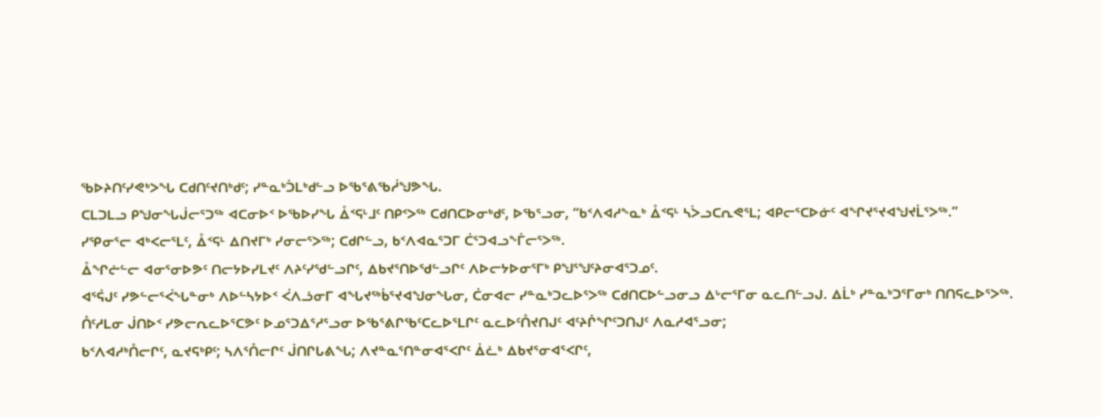ᖃᐅᔨᑎᑦᓯᕙᒃᐳᖓ ᑕᑯᑎᑦᔪᑎᒃᑯᑦ; ᓯᓐᓇᒃᑑᒪᒃᑯᓪᓗ ᐅᖃᕐᕕᖃᓲᖑᕗᖓ.
ᑕᒪᑐᒪᓗ ᑭᖑᓂᖓᒎᓕᕐᑐᖅ ᐊᑕᓂᐅᑉ ᐅᖃᐅᓯᖓ ᐂᑉᕋᒻᒧᑦ ᑎᑭᑉᐳᖅ ᑕᑯᑎᑕᐅᓂᒃᑯᑦ, ᐅᖃᕐᓗᓂ, “ᑲᑉᐱᐊᓱᖕᓇᒃ ᐂᑉᕋᒻ ᓴᐴᓗᑕᕆᕙᕐᒪ; ᐊᑭᓕᕐᑕᐅᓃᑦ ᐊᖏᔪᕐᔪᐊᖑᔪᒫᕐᐳᖅ.”
ᓯᕿᓂᕐᓕ ᐊᒃᐸᓕᕐᒪᑦ, ᐂᑉᕋᒻ ᐃᑎᔪᒥᒃ ᓯᓂᓕᕐᐳᖅ; ᑕᑯᒋᓪᓗ, ᑲᑉᐱᐊᓇᕐᑐᒥ ᑖᕐᑐᐊᓗᖕᒦᓕᕐᐳᖅ.
ᐂᖏᓖᓪᓕ ᐊᓂᕐᓂᐅᕗᑦ ᑎᓕᔭᐅᓯᒪᔪᑦ ᐱᔨᑦᓯᖁᓪᓗᒋᑦ, ᐃᑲᔪᕐᑎᐅᖁᓪᓗᒋᑦ ᐱᐅᓕᔭᐅᓂᕐᒥᒃ ᑭᖑᕐᖑᑦᔨᓂᐊᕐᑐᓄᑦ.
ᐊᕐᕌᒍᑦ ᓯᕗᓪᓕᕐᐹᖓᓐᓂᒃ ᐱᐅᓪᓴᔭᐅᑉ ᐹᐱᓘᓂᒥ ᐊᖓᔪᖅᑳᕐᔪᐊᖑᓂᖓᓂ, ᑖᓂᐊᓕ ᓯᓐᓇᒃᑐᓚᐅᕐᐳᖅ ᑕᑯᑎᑕᐅᓪᓗᓂᓗ ᐃᒡᓕᕐᒥᓂ ᓇᓚᑎᓪᓗᒍ. ᐃᒫᒃ ᓯᓐᓇᒃᑐᕐᒥᓂᒃ ᑎᑎᕋᓚᐅᕐᐳᖅ.
ᑍᑦᓱᒪᓂ ᒎᑎᐅᑉ ᓯᕗᓕᕆᓚᐅᕐᑕᕗᑦ ᐅᓄᕐᑐᐃᕐᓱᕐᓗᓂ ᐅᖃᕐᕕᒋᖃᑦᑕᓚᐅᕐᒪᒋᑦ ᓇᓚᐅᑦᑍᔪᑎᒍᑦ ᐊᑦᔨᒌᖏᑦᑐᑎᒍᑦ ᐱᓇᓱᐊᕐᓗᓂ;
ᑲᑉᐱᐊᓱᒃᑍᓕᒋᑦ, ᓇᔪᕋᒃᑭᑦ; ᓴᐱᕐᑍᓕᒋᑦ ᒎᑎᒋᒐᕕᖓ; ᐱᔪᓐᓇᕐᑎᓐᓂᐊᕐᐸᒋᑦ ᐄᓛᒃ ᐃᑲᔪᕐᓂᐊᕐᐸᒋᑦ,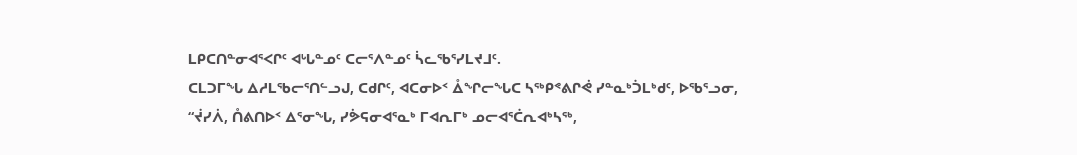ᒪᑭᑕᑎᓐᓂᐊᕐᐸᒋᑦ ᐊᒡᒐᓐᓄᑦ ᑕᓕᕐᐱᓐᓄᑦ ᓵᓚᖃᕐᓯᒪᔪᒧᑦ.
ᑕᒪᑐᒥᖓ ᐃᓱᒪᖃᓕᕐᑎᓪᓗᒍ, ᑕᑯᒋᑦ, ᐊᑕᓂᐅᑉ ᐂᖏᓕᖓᑕ ᓴᖅᑭᕝᕕᒋᕚ ᓯᓐᓇᒃᑑᒪᒃᑯᑦ, ᐅᖃᕐᓗᓂ, “ᔫᓯᐲ, ᑍᕕᑎᐅᑉ ᐃᕐᓂᖓ, ᓯᕘᕋᓂᐊᕐᓇᒃ ᒥᐊᕆᒥᒃ ᓄᓕᐊᕐᑖᕆᐊᒃᓴᖅ,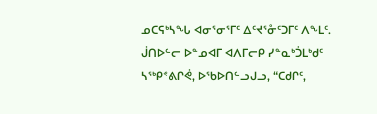ᓄᑕᕋᒃᓴᖓ ᐊᓂᕐᓂᕐᒥᑦ ᐃᑦᔪᕐᓁᑦᑐᒥᑦ ᐱᖕᒪᑦ.
ᒎᑎᐅᓪᓕ ᐅᓐᓄᐊᒥ ᐊᐱᒥᓕᑭ ᓯᓐᓇᒃᑑᒪᒃᑯᑦ ᓴᖅᑭᕝᕕᒋᕚ, ᐅᖃᐅᑎᓪᓗᒍᓗ, “ᑕᑯᒋᑦ,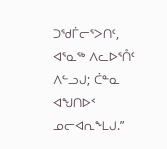ᑐᖁᒦᓕᕐᐳᑎᑦ, ᐊᕐᓇᖅ ᐱᓚᐅᕐᑍᑦ ᐱᓪᓗᒍ; ᑖᓐᓇ ᐊᖑᑎᐅᑉ ᓄᓕᐊᕆᖕᒪᒍ.”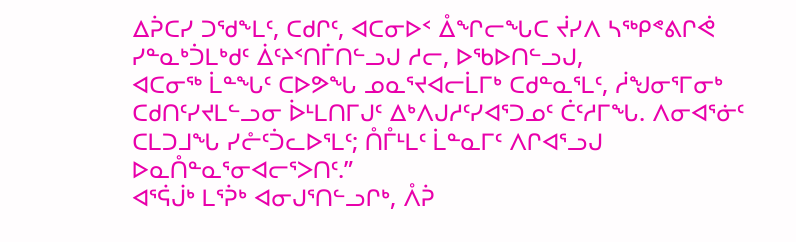ᐃᕉᑕᓯ ᑐᖁᖕᒪᑦ, ᑕᑯᒋᑦ, ᐊᑕᓂᐅᑉ ᐂᖏᓕᖓᑕ ᔫᓯᐱ ᓴᖅᑭᕝᕕᒋᕚ ᓯᓐᓇᒃᑑᒪᒃᑯᑦ ᐄᑦᔨᑉᑎᒦᑎᓪᓗᒍ ᓱᓕ, ᐅᖃᐅᑎᓪᓗᒍ,
ᐊᑕᓂᖅ ᒫᓐᖓᑦ ᑕᐅᕗᖓ ᓄᓇᕐᔪᐊᓕᒫᒥᒃ ᑕᑯᓐᓇᕐᒪᑦ, ᓲᖑᓂᕐᒥᓂᒃ ᑕᑯᑎᑦᓯᔪᒪᓪᓗᓂ ᐆᒻᒪᑎᒥᒍᑦ ᐃᒃᐱᒍᓱᑦᓯᐊᕐᑐᓄᑦ ᑖᑦᓱᒥᖓ. ᐱᓂᐊᕐᓃᑦ ᑕᒪᑐᒧᖓ ᓯᓔᑦᑑᓚᐅᕐᒪᑦ; ᑍᒤᒻᒪᑦ ᒫᓐᓇᒥᑦ ᐱᒋᐊᕐᓗᒍ ᐅᓇᑍᓐᓇᕐᓂᐊᓕᕐᐳᑎᑦ.”
ᐊᕐᕌᒎᒃ ᒪᕐᕉᒃ ᐊᓂᒍᕐᑎᓪᓗᒋᒃ, ᐰᕉ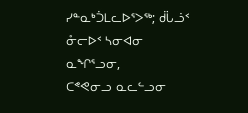ᓯᓐᓇᒃᑑᒪᓚᐅᕐᐳᖅ; ᑰᒑᓘᑉ ᓁᓕᐅᑉ ᓴᓂᐊᓂ ᓇᖏᕐᓗᓂ,
ᑕᕝᕙᓂᓗ ᓇᓚᓪᓗᓂ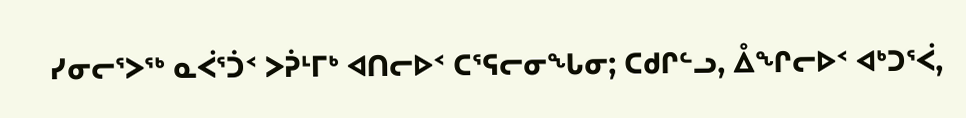ᓯᓂᓕᕐᐳᖅ ᓇᐹᕐᑑᑉ ᐳᕉᒻᒥᒃ ᐊᑎᓕᐅᑉ ᑕᕐᕋᓕᓂᖓᓂ; ᑕᑯᒋᓪᓗ, ᐂᖏᓕᐅᑉ ᐊᒃᑐᕐᐹ,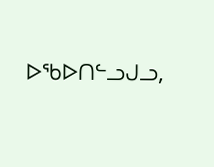ᐅᖃᐅᑎᓪᓗᒍᓗ,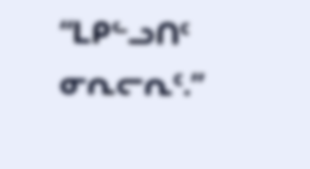“ᒪᑭᓪᓗᑎᑦ ᓂᕆᓕᕆᑦ.”